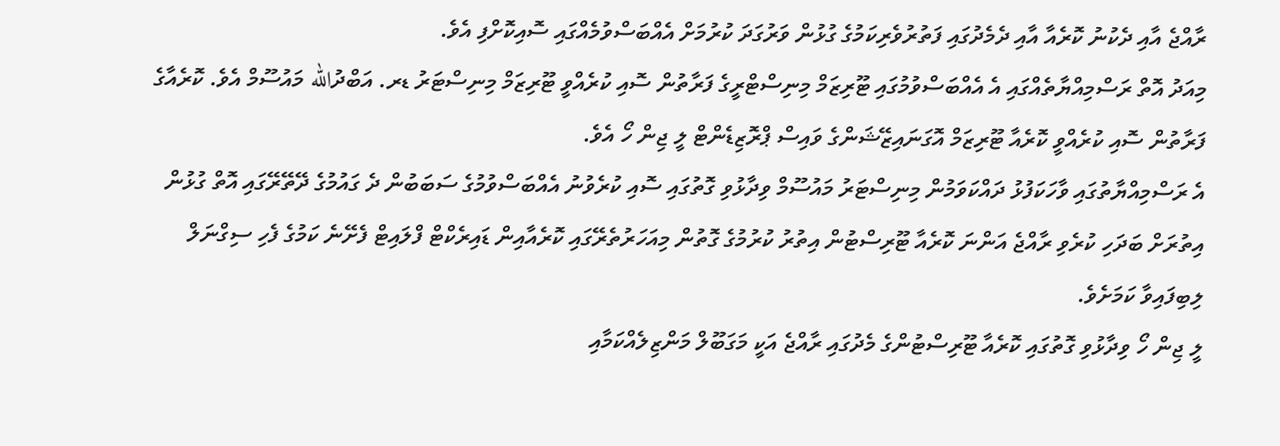ރާއްޖެ އާއި ދެކުނު ކޮރެއާ އާއި ދެމެދުގައި ފަތުރުވެރިކަމުގެ ގުޅުން ވަރުގަދަ ކުރުމަށް އެއްބަސްވުމެއްގައި ސޮއިކޮށްފި އެވެ.
މިއަދު އޮތް ރަސްމިއްޔާތެއްގައި އެ އެއްބަސްވުމުގައި ޓޫރިޒަމް މިނިސްޓްރީގެ ފަރާތުން ސޮއި ކުރެއްވީ ޓޫރިޒަމް މިނިސްޓަރު ޑރ. އަބްދުالله މައުސޫމް އެވެ. ކޮރެއާގެ ފަރާތުން ސޮއި ކުރެއްވީ ކޮރެއާ ޓޫރިޒަމް އޮގަނައިޒޭޝަންގެ ވައިސް ޕްރޮޒިޑެންޓް ލީ ޖިން ހޯ އެވެ.
އެ ރަސްމިއްޔާތުގައި ވާހަކަފުޅު ދައްކަވަމުން މިނިސްޓަރު މައުސޫމް ވިދާޅުވި ގޮތުގައި ސޮއި ކުރެވުނު އެއްބަސްވުމުގެ ސަބަބުން ދެ ގައުމުގެ ދޭތޭރޭގައި އޮތް ގުޅުން އިތުރަށް ބަދަހި ކުރެވި ރާއްޖެ އަންނަ ކޮރެއާ ޓޫރިސްޓުން އިތުރު ކުރުމުގެ ގޮތުން މިއަހަރުތެރޭގައި ކޮރެއާއިން ޑައިރެކްޓް ފްލައިޓް ފެށޭނެ ކަމުގެ ފެހި ސިގްނަލް ލިބިފައިވާ ކަމަށެވެ.
ލީ ޖިން ހޯ ވިދާޅުވި ގޮތުގައި ކޮރެއާ ޓޫރިސްޓުންގެ މެދުގައި ރާއްޖެ އަކީ މަގަބޫލް މަންޒިލެއްކަމާއި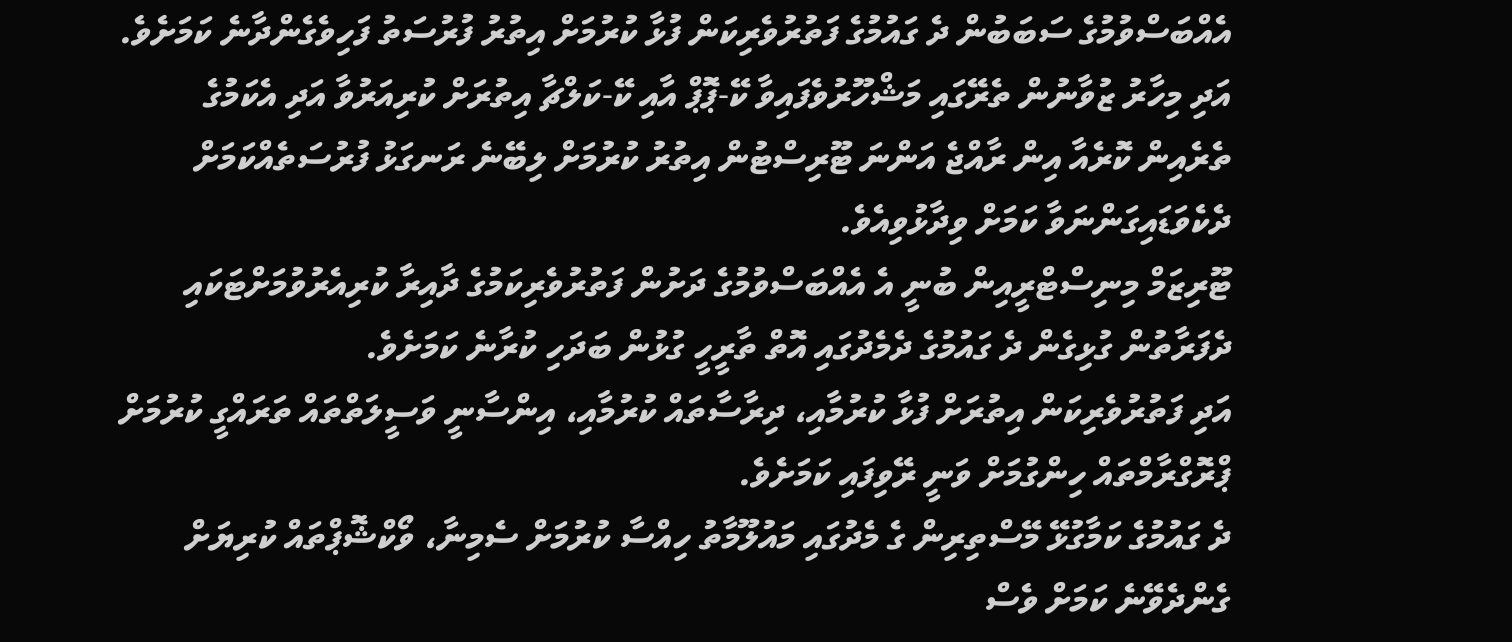އެއްބަސްވުމުގެ ސަބަބުން ދެ ގައުމުގެ ފަތުރުވެރިކަން ފުޅާ ކުރުމަށް އިތުރު ފުރުސަތު ފަހިވެގެންދާނެ ކަމަށެވެ.
އަދި މިހާރު ޒުވާނުން ތެރޭގައި މަޝްހޫރުވެފައިވާ ކޭ-ޕޮޕް އާއި ކޭ-ކަލްޗާ އިތުރަށް ކުރިއަރުވާ އަދި އެކަމުގެ ތެރެއިން ކޮރެއާ އިން ރާއްޖެ އަންނަ ޓޫރިސްޓުން އިތުރު ކުރުމަށް ލިބޭނެ ރަނގަޅު ފުރުސަތެއްކަމަށް ދެކެވަޑައިގަންނަވާ ކަމަށް ވިދާޅުވިއެވެ.
ޓޫރިޒަމް މިނިސްޓްރީއިން ބުނީ އެ އެއްބަސްވުމުގެ ދަށުން ފަތުރުވެރިކަމުގެ ދާއިރާ ކުރިއެރުވުމަށްޓަކައި ދެފަރާތުން ގުޅިގެން ދެ ގައުމުގެ ދެމެދުގައި އޮތް ތާރީހީ ގުޅުން ބަދަހި ކުރާނެ ކަމަށެވެ.
އަދި ފަތުރުވެރިކަން އިތުރަށް ފުޅާ ކުރުމާއި، ދިރާސާތައް ކުރުމާއި، އިންސާނީ ވަސީލަތްތައް ތަރައްގީ ކުރުމަށް ޕްރޮގްރާމްތައް ހިންގުމަށް ވަނީ ރޭވިފައި ކަމަށެވެ.
ދެ ގައުމުގެ ކަމާގުޅޭ މޭސްތިރިން ގެ މެދުގައި މައުލޫމާތު ހިއްސާ ކުރުމަށް ސެމިނާ، ވޯކްޝޮޕްތައް ކުރިޔަށް ގެންދެވޭނެ ކަމަށް ވެސް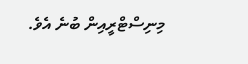މިނިސްޓްރީއިން ބުނެ އެވެ.